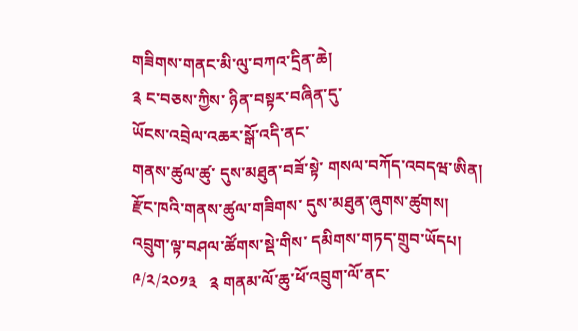གཟིགས་གནང་མི་ལུ་བཀའ་དྲིན་ཆེ།
༉ ང་བཅས་ཀྱིས་ ཉིན་བསྟར་བཞིན་དུ་
ཡོངས་འབྲེལ་འཆར་སྒོ་འདི་ནང་
གནས་ཚུལ་ཚུ་ དུས་མཐུན་བཟོ་སྟེ་ གསལ་བཀོད་འབདཝ་ཨིན།
རྫོང་ཁའི་གནས་ཚུལ་གཟིགས་ དུས་མཐུན་ཞུགས་ཚུགས།
འབྲུག་ལྟ་བཤལ་ཚོགས་སྡེ་གིས་ དམིགས་གཏད་གྲུབ་ཡོདཔ།
༩/༢/༢༠༡༣   ༉ གནམ་ལོ་ཆུ་ཕོ་འབྲུག་ལོ་ནང་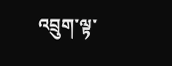འབྲུག་ལྟ་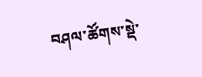བཤལ་ཚོགས་སྡེ་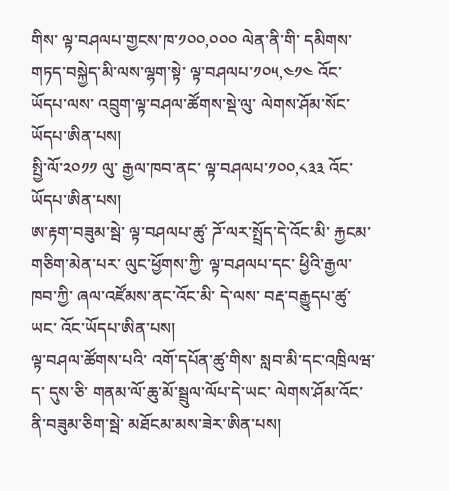གིས་ ལྟ་བཤལཔ་གྱངས་ཁ་༡༠༠,༠༠༠ ལེན་ནི་གི་ དམིགས་གཏད་བསྐྱེད་མི་ལས་ལྷག་སྟེ་ ལྟ་བཤལཔ་༡༠༥,༤༡༤ འོང་ཡོདཔ་ལས་ འབྲུག་ལྟ་བཤལ་ཚོགས་སྡེ་ལུ་ ལེགས་ཤོམ་སོང་ཡོདཔ་ཨིན་པས།
སྤྱི་ལོ་༢༠༡༡ ལུ་ རྒྱལ་ཁབ་ནང་ ལྟ་བཤལཔ་༡༠༠,༨༣༣ འོང་ཡོདཔ་ཨིན་པས།
ཨ་རྟག་བཟུམ་སྦེ་ ལྟ་བཤལཔ་ཚུ་ ཌོ་ལར་སྤྲོད་དེ་འོང་མི་ རྐྱངམ་གཅིག་མེན་པར་ ལུང་ཕྱོགས་ཀྱི་ ལྟ་བཤལཔ་དང་ ཕྱིའི་རྒྱལ་ཁབ་ཀྱི་ ཞལ་འཛོམས་ནང་འོང་མི་ དེ་ལས་ བརྡ་བརྒྱུདཔ་ཚུ་ཡང་ འོང་ཡོདཔ་ཨིན་པས།
ལྟ་བཤལ་ཚོགས་པའི་ འགོ་དཔོན་ཚུ་གིས་ སླབ་མི་དང་འཁྲིལཝ་ད་ དུས་ཅི་ གནམ་ལོ་ཆུ་མོ་སྦྲུལ་ལོཔ་དེ་ཡང་ ལེགས་ཤོམ་འོང་ནི་བཟུམ་ཅིག་སྦེ་ མཐོངམ་མས་ཟེར་ཨིན་པས།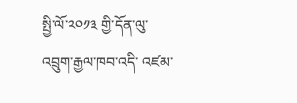སྤྱི་ལོ་༢༠༡༣ གྱི་དོན་ལུ་ འབྲུག་རྒྱལ་ཁབ་འདི་ འཛམ་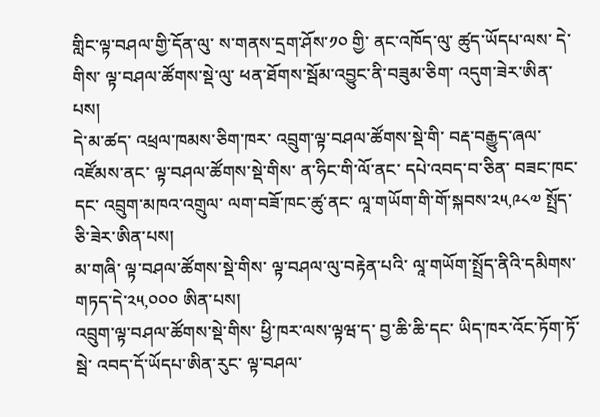གླིང་ལྟ་བཤལ་གྱི་དོན་ལུ་ ས་གནས་དྲག་ཤོས་༡༠ གྱི་ ནང་འཁོད་ལུ་ ཚུད་ཡོདཔ་ལས་ དེ་གིས་ ལྟ་བཤལ་ཚོགས་སྡེ་ལུ་ ཕན་ཐོགས་སྦོམ་འབྱུང་ནི་བཟུམ་ཅིག་ འདུག་ཟེར་ཨིན་པས།
དེ་མ་ཚད་ འཕྲལ་ཁམས་ཅིག་ཁར་ འབྲུག་ལྟ་བཤལ་ཚོགས་སྡེ་གི་ བརྡ་བརྒྱུད་ཞལ་འཛོམས་ནང་ ལྟ་བཤལ་ཚོགས་སྡེ་གིས་ ན་ཧིང་གི་ལོ་ནང་ དཔེ་འབད་བ་ཅིན་ བཟང་ཁང་དང་ འབྲུག་མཁའ་འགྲུལ་ ལག་བཟོ་ཁང་ཚུ་ནང་ ལཱ་གཡོག་གི་གོ་སྐབས་༢༥,༩༨༧ སྤྲོད་ཅི་ཟེར་ཨིན་པས།
མ་གཞི་ ལྟ་བཤལ་ཚོགས་སྡེ་གིས་ ལྟ་བཤལ་ལུ་བརྟེན་པའི་ ལཱ་གཡོག་སྤྲོད་ནིའི་དམིགས་གཏད་དེ་༢༥,༠༠༠ ཨིན་པས།
འབྲུག་ལྟ་བཤལ་ཚོགས་སྡེ་གིས་ ཕྱི་ཁར་ལས་ལྟཝ་ད་ བྱ་ཆི་ཆི་དང་ ཡིད་ཁར་འོང་ཏོག་ཏོ་སྦེ་ འབད་དོ་ཡོདཔ་ཨིན་རུང་ ལྟ་བཤལ་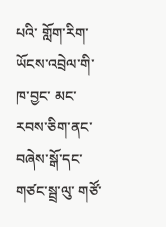པའི་ གློག་རིག་ཡོངས་འབྲེལ་གི་ཁ་བྱང་ མང་རབས་ཅིག་ནང་ བཞེས་སྒོ་དང་ གཙང་སྦྲ་ལུ་ གཙོ་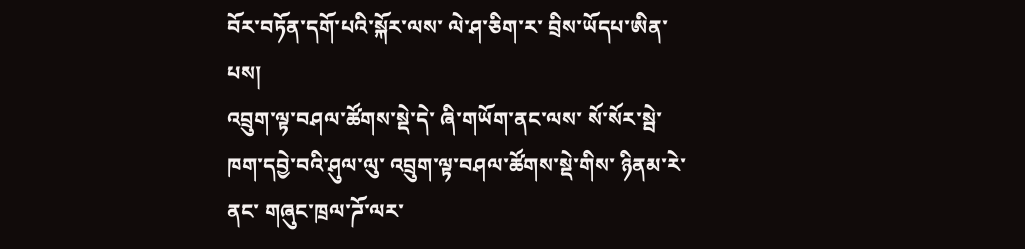བོར་བཏོན་དགོ་པའི་སྐོར་ལས་ ལེ་ཤ་ཅིག་ར་ བྲིས་ཡོདཔ་ཨིན་པས།
འབྲུག་ལྟ་བཤལ་ཚོགས་སྡེ་དེ་ ཞི་གཡོག་ནང་ལས་ སོ་སོར་སྦེ་ ཁག་དབྱེ་བའི་ཤུལ་ལུ་ འབྲུག་ལྟ་བཤལ་ཚོགས་སྡེ་གིས་ ཉིནམ་རེ་ནང་ གཞུང་ཁྲལ་ཌོ་ལར་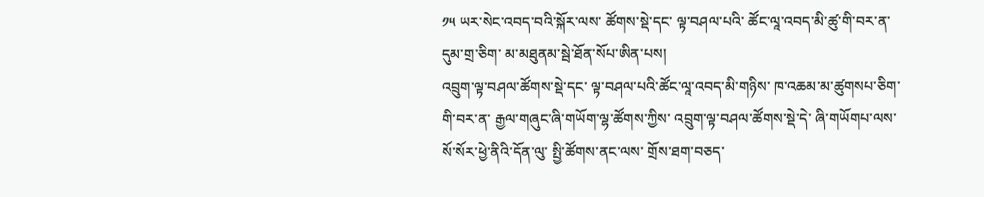༡༥ ཡར་སེང་འབད་བའི་སྐོར་ལས་ ཚོགས་སྡེ་དང་ ལྟ་བཤལ་པའི་ ཚོང་ལཱ་འབད་མི་ཚུ་གི་བར་ན་ དུམ་གྲ་ཅིག་ མ་མཐུནམ་སྦེ་ཐོན་སོཔ་ཨིན་པས།
འབྲུག་ལྟ་བཤལ་ཚོགས་སྡེ་དང་ ལྟ་བཤལ་པའི་ཚོང་ལཱ་འབད་མི་གཉིས་ ཁ་འཆམ་མ་ཚུགསཔ་ཅིག་གི་བར་ན་ རྒྱལ་གཞུང་ཞི་གཡོག་ལྷ་ཚོགས་ཀྱིས་ འབྲུག་ལྟ་བཤལ་ཚོགས་སྡེ་དེ་ ཞི་གཡོགཔ་ལས་ སོ་སོར་ཕྱེ་ནིའི་དོན་ལུ་ སྤྱི་ཚོགས་ནང་ལས་ གྲོས་ཐག་བཅད་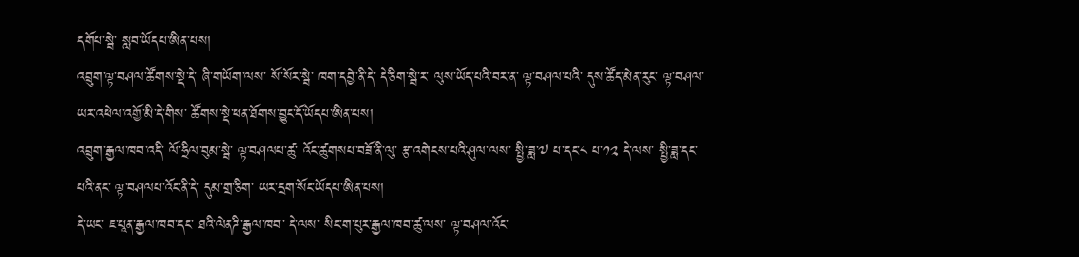དགོཔ་སྦེ་ སླབ་ཡོདཔ་ཨིན་པས།
འབྲུག་ལྟ་བཤལ་ཚོགས་སྡེ་དེ་ ཞི་གཡོག་ལས་ སོ་སོར་སྦེ་ ཁག་དབྱེ་ནི་དེ་ དེ་ཅིག་སྦེ་ར་ ལུས་ཡོད་པའི་བར་ན་ ལྟ་བཤལ་པའི་ དུས་ཚོད་མེན་རུང་ ལྟ་བཤལ་ཡར་འཕེལ་འགྱོ་མི་དེ་གིས་ ཚོགས་སྡེ་ཕན་ཐོགས་བྱུང་དོ་ཡོདཔ་ཨིན་པས།
འབྲུག་རྒྱལ་ཁབ་འདི་ ལོ་ཧྲིལ་བུམ་སྦེ་ ལྟ་བཤལཔ་ཚུ་ འོང་ཚུགསཔ་བཟོ་ནི་ལུ་ རྩ་འགེངས་པའི་ཤུལ་ལས་ སྤྱི་ཟླ་༧ པ་དང་༨ པ་༡༢ དེ་ལས་ སྤྱི་ཟླ་དང་པའི་ནང་ ལྟ་བཤལཔ་འོང་ནི་དེ་ དུམ་གྲ་ཅིག་ ཡར་དྲག་སོང་ཡོདཔ་ཨིན་པས།
དེ་ཡང་ ཇ་པཱན་རྒྱལ་ཁབ་དང་ ཐའི་ལེནཌི་རྒྱལ་ཁབ་ དེ་ལས་ སིང་ག་པུར་རྒྱལ་ཁབ་ཚུ་ལས་ ལྟ་བཤལ་འོང་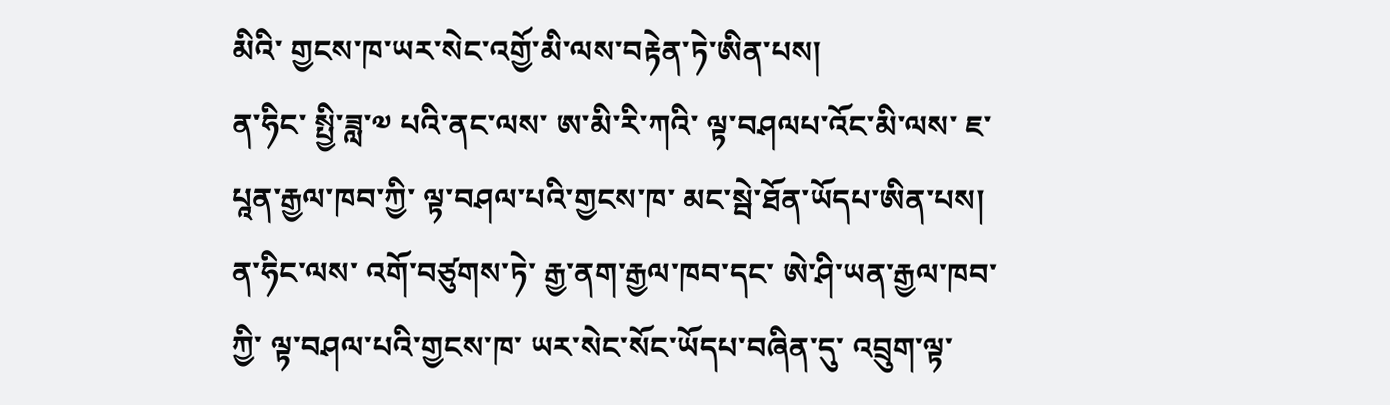མིའི་ གྱངས་ཁ་ཡར་སེང་འགྱོ་མི་ལས་བརྟེན་ཏེ་ཨིན་པས།
ན་ཧིང་ སྤྱི་ཟླ་༧ པའི་ནང་ལས་ ཨ་མི་རི་ཀའི་ ལྟ་བཤལཔ་འོང་མི་ལས་ ཇ་པཱན་རྒྱལ་ཁབ་ཀྱི་ ལྟ་བཤལ་པའི་གྱངས་ཁ་ མང་སྦེ་ཐོན་ཡོདཔ་ཨིན་པས།
ན་ཧིང་ལས་ འགོ་བཙུགས་ཏེ་ རྒྱ་ནག་རྒྱལ་ཁབ་དང་ ཨེ་ཤི་ཡན་རྒྱལ་ཁབ་ཀྱི་ ལྟ་བཤལ་པའི་གྱངས་ཁ་ ཡར་སེང་སོང་ཡོདཔ་བཞིན་དུ་ འབྲུག་ལྟ་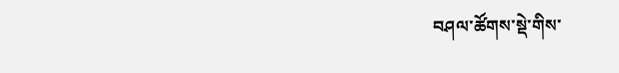བཤལ་ཚོགས་སྡེ་གིས་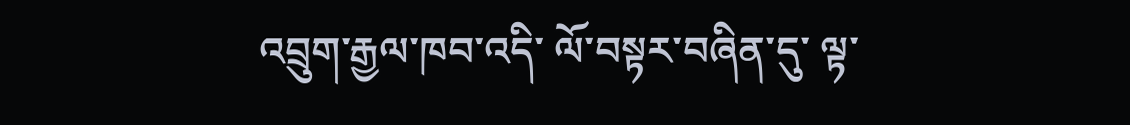འབྲུག་རྒྱལ་ཁབ་འདི་ ལོ་བསྟར་བཞིན་དུ་ ལྟ་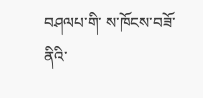བཤལཔ་གི་ ས་ཁོངས་བཟོ་ནིའི་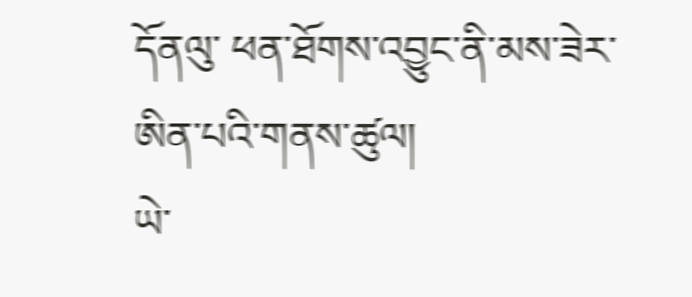དོནལུ་ ཕན་ཐོགས་འབྱུང་ནི་མས་ཟེར་ ཨིན་པའི་གནས་ཚུལ།
ཡེ་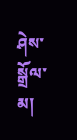ཤེས་སྒྲོལ་མ།